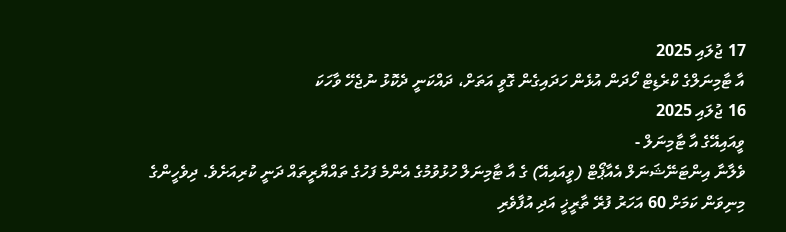17 ޖުލައި 2025
އާ ޓާމިނަލްގެ ކްރެޑިޓް ހޯދަން އުޅެން ހަދައިގެން ގޮވީ އަތަށް، ދައްކަނީ ދެކޮޅު ނުޖެހޭ ވާހަކަ
16 ޖުލައި 2025
ވީއައިއޭގެ އާ ޓާމިނަލް -
ވެލާނާ އިންޓަނޭޝަނަލް އެއާޕޯޓް (ވީއައިއޭ) ގެ އާ ޓާމިނަލް ހުޅުވުމުގެ އެންމެ ފަހުގެ ތައްޔާރީތައް ދަނީ ކުރިއަށެވެ. ދިވެހީންގެ މިނިވަން ކަމަށް 60 އަހަރު ފުރޭ ތާރީޚީ އަދި އުފާވެރި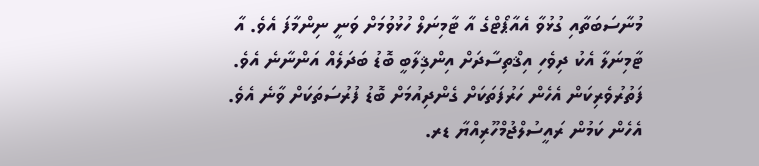މުނާސަބަތާއި ގުޅުވާ އެއާޕޯޓްގެ އާ ޓާމިނަލް ހުޅުވުމަށް ވަނީ ނިންމާފަ އެވެ. އާ ޓާމިނަލާ އެކު ދިވެހި އިޤްތިސާދަށް އިންޤިލާބީ ބޮޑު ބަދަލެއް އަންނާނެ އެވެ. ފަތުރުވެރިކަން އެހެން ހަރުފަތަކަށް ގެންދިއުމަށް ބޮޑު ފުރުސަތަކަށް ވާނެ އެވެ.
އެހެން ކަމުން ރައީސުލްޖުމްހޫރިއްޔާ ޑރ.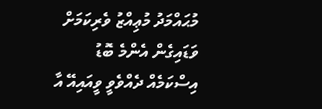މުޙައްމަދު މުޢިއްޒު ވެރިކަމަށް ވަޑައިގެން އެންމެ ބޮޑު އިސްކަމެއް ދެއްވެވީ ވީއައިއޭ އާ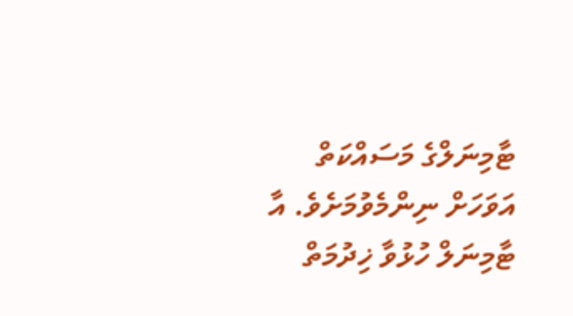ޓާމިނަލްގެ މަސައްކަތް އަވަހަށް ނިންމެވުމަށެވެ. އާ ޓާމިނަލް ހުޅުވާ ޚިދުމަތް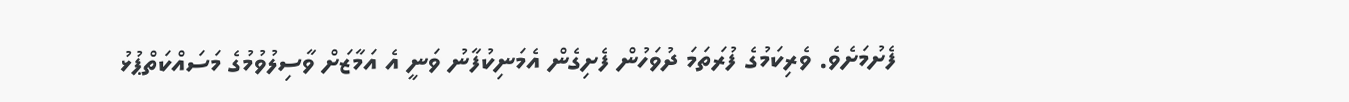ފެށުމަށެވެ. ވެރިކަމުގެ ފުރަތަމަ ދުވަހުން ފެށިގެން އެމަނިކުފާނު ވަނީ އެ އަމާޒަށް ވާސިލުވުމުގެ މަސައްކަތްޕުޅު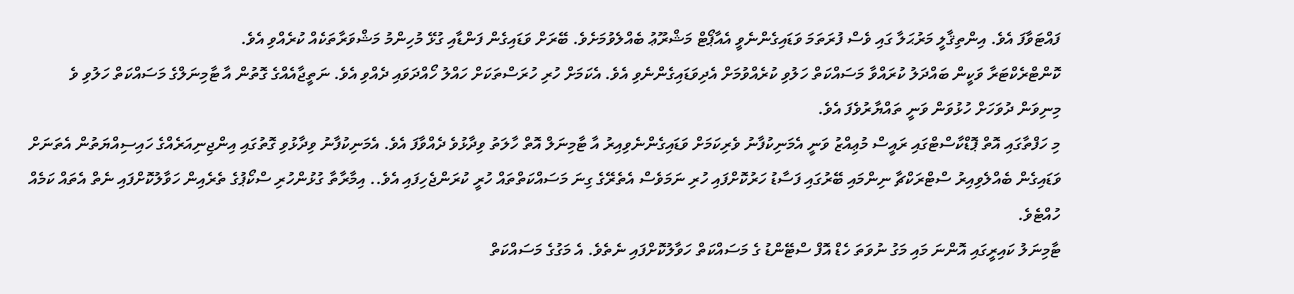ފައްޓަވާފަ އެވެ. އިންތިޤާލީ މަރުޙަލާ ގައި ވެސް ފުރަތަމަ ވަޑައިގެންނެވީ އެއާޕޯޓް މަޝްރޫޢު ބެއްލެވުމަށެވެ. ބޭރަށް ވަޑައިގެން ފަންޑާއި ގުޅޭ މުހިންމު މަޝްވަރާތަކެއް ކުރެއްވި އެވެ.
ކޮންޓްރެކްޓަރާ ވަކީން ބައްދަލު ކުރައްވާ މަސައްކަތް ހަލުވި ކުރެއްވުމަށް އެދިވަޑައިގެންނެވި އެވެ. އެކަމަށް ހުރި ހުރަސްތަކަށް ހައްލު ހޯއްދަވައި ދެއްވި އެވެ. ނަތީޖާއެއްގެ ގޮތުން އާ ޓާމިނަލްގެ މަސައްކަތް ހަލުވި ވެ މިނިވަން ދުވަހަށް ހުޅުވަން ވަނީ ތައްޔާރުވެފަ އެވެ.
މި ހަފްތާގައި އޮތް ޕޮޑްކާސްޓްގައި ރައީސް މުޢިއްޒު ވަނީ އެމަނިކުފާނު ވެރިކަމަށް ވަޑައިގެންނެވިއިރު އާ ޓާމިނަލް އޮތް ހާލަތު ވިދާޅުވެ ދެއްވާފަ އެވެ. އެމަނިކުފާނު ވިދާޅުވި ގޮތުގައި އިންޖިނިއަރެއްގެ ހައިސިއްޔަތުން އެތަނަށް ވަޑައިގެން ބެއްލެވިއިރު ސްޓްރަކްޗާ ނިންމައި ބޭރުގައި ފަސާޑު ހަރުކޮށްފައި ހުރި ނަމަވެސް އެތެރޭގެ ގިނަ މަސައްކަތްތައް ހުރީ ކުރަންޖެހިފައި އެވެ.. އިމާރާތާ ގުޅުންހުރި ސްކޯޕުގެ ތެރެއިން ހަވާލުކޮށްފައި ނެތް އެތައް ކަމެއް ހުއްޓެވެ.
ޓާމިނަލު ކައިރީގައި އޮންނަ މައި މަގު ނުވަތަ ހެޑް އޮފް ސްޓޭންޑު ގެ މަސައްކަތް ހަވާލުކޮށްފައި ނެތެވެ. އެ މަގުގެ މަސައްކަތް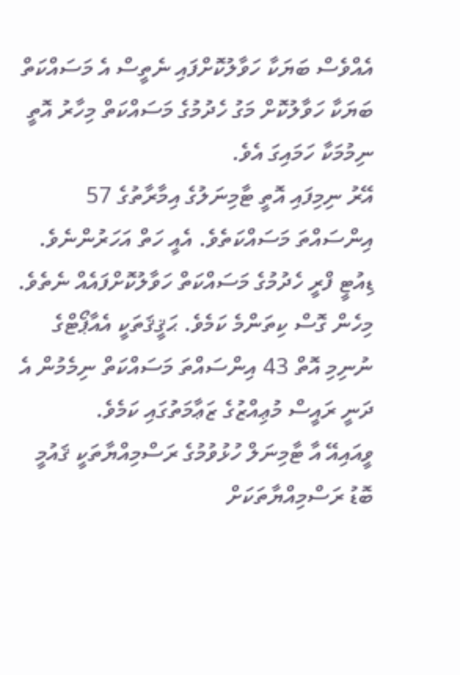އެއްވެސް ބަޔަކާ ހަވާލުކޮށްފައި ނެތީސް އެ މަސައްކަތް ބަޔަކާ ހަވާލުކޮށް މަގު ހެދުމުގެ މަސައްކަތް މިހާރު އޮތީ ނިމުމަކާ ހަމައިގަ އެވެ.
އޭރު ނިމިފައި އޮތީ ޓާމިނަލުގެ އިމާރާތުގެ 57 އިންސައްތަ މަސައްކަތެވެ. އެއީ ހަތް އަހަރުންނެވެ. ޑިއުޓީ ފްރީ ހެދުމުގެ މަސައްކަތް ހަވާލުކޮށްފައެއް ނެތެވެ. މިހެން ގޮސް ކިތަންމެ ކަމެވެ. ޙަޤީޤަތަކީ އެއާޕޯޓްގެ ނުނިމި އޮތް 43 އިންސައްތަ މަސައްކަތް ނިމެމުން އެ ދަނީ ރައީސް މުޢިއްޒުގެ ޒަޢާމަތުގައި ކަމެވެ.
ވީއައިއޭ އާ ޓާމިނަލް ހުޅުވުމުގެ ރަސްމިއްޔާތަކީ ޤައުމީ ބޮޑު ރަސްމިއްޔާތަކަށް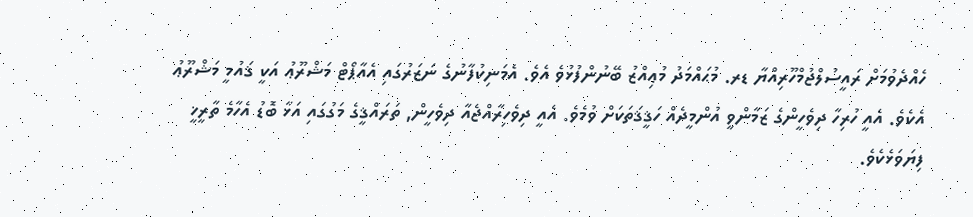ހެއްދެވުމަށް ރައީސުލްޖުމްހޫރިއްޔާ ޑރ. މުޙައްމަދު މުޢިއްޒު ބޭނުންފުޅުވެ އެވެ. އެމަނިކުފާނުގެ ނަޒަރުގައި އެއާޕޯޓް މަޝްރޫޢު އަކީ ޤައުމީ މަޝްރޫޢު އެކެވެ. އެއީ ހުރިހާ ދިވެހީންގެ ޒަމާންވީ އުންމީދެއް ހަޤީޤަތަކަށް ވުމެވެ. އެއީ ދިވެހިރާއްޖެއާ ދިވެހީން, ތަރައްޤީގެ މަގުގައި އަޅާ ބޮޑު އެހާމެ ތާރީޚީ ފިޔަވަޅެކެވެ.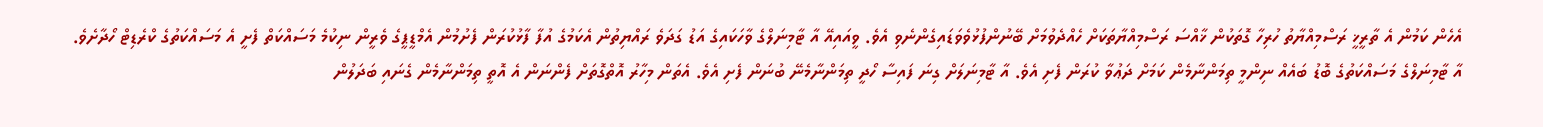އެހެން ކަމުން އެ ތާރީޚީ ރަސްމިއްޔާތު ހުރިހާ ގޮތަކުން ޚާއްސަ ރަސްމިއްޔާތަކަށް ހެއްދެވުމަށް ބޭނުންފުޅުވެވަޑައިގެންނެވި އެވެ. ވީއައިއޭ އާ ޓާމިނަލްގެ ވާހަކައިގެ އަޑު ގަދަވެ ރައްޔިތުން އެކަމުގެ އުފާ ފާޅުކުރަން ފެށުމުން އެމްޑީޕީގެ ވެރީން ނިކުމެ މަސައްކަތް ފެށީ އެ މަސައްކަތުގެ ކްރެޑިޓް ހޯދާށެވެ.
އާ ޓާމިނަލްގެ މަސައްކަތުގެ ބޮޑު ބައެއް ނިންމީ ތިމަންނާމެން ކަމަށް ދަޢުވާ ކުރަން ފެށި އެވެ. އާ ޓާމިނަލަށް ގިނަ ފައިސާ ހޯދީ ތިމަންނާމެނޭ ބުނަން ފެށި އެވެ. އެތަން މިހާރު އޮތްގޮތަށް ފެންނަން އެ އޮތީ ތިމަންނާމެން ގެނައި ބަދަލުން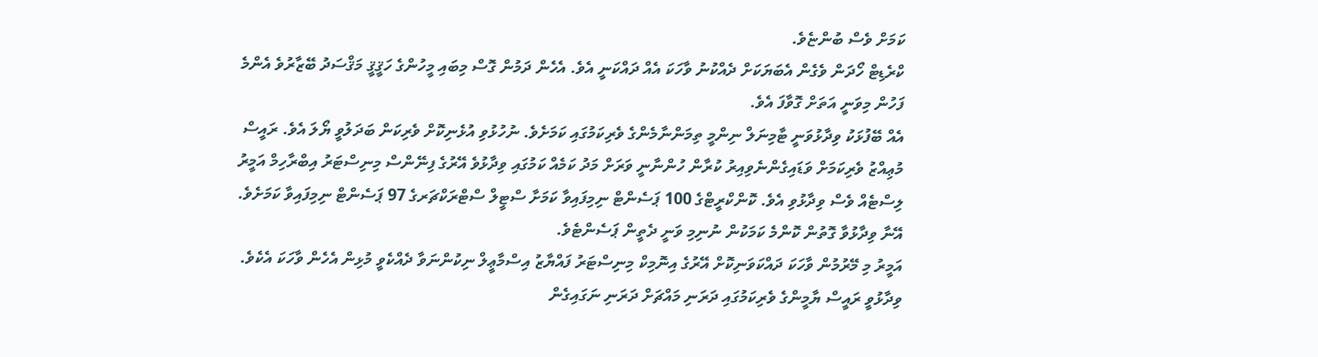ކަމަށް ވެސް ބުންޏެވެ.
ކްރެޑިޓް ހޯދަން ވެގެން އެބަޔަކަށް ދެއްކުނު ވާހަކަ އެއް ދައްކަނީ އެވެ. އެހެން ދަމުން ގޮސް މިބައި މީހުންގެ ހަޤީޤީ މަޤްސަދު ބޭޒާރުވެ އެންމެ ފަހުން މިވަނީ އަތަށް ގޮވާފަ އެވެ.
އެއް ބޭފުޅަކު ވިދާޅުވަނީ ޓާމިނަލް ނިންމީ ތިމަންނާމެންގެ ވެރިކަމުގައި ކަމަށެވެ. ނުހުޅުވި އުޅެނިކޮށް ވެރިކަން ބަދަލުވީ ޔޯލަ އެވެ. ރައީސް މުޢިއްޒު ވެރިކަމަށް ވަޑައިގެންނެވިއިރު ކުރާން ހުންނާނީ ވަރަށް މަދު ކަމެއް ކަމުގައި ވިދާޅުވެ އޭރުގެ ފިނޭންސް މިނިސްޓަރު އިބްރާހިމް އަމީރު ލިސްޓެއް ވެސް ވިދާޅުވި އެވެ. ކޮންކްރީޓްގެ 100 ޕަސެންޓް ނިމިފައިވާ ކަމަށާ ސްޓީލް ސްޓްރަކްޗަރގެ 97 ޕަސެންޓް ނިމިފައިވާ ކަމަށެވެ. އޭނާ ވިދާޅުވާ ގޮތުން ކޮންމެ ކަމަކުން ނުނިމި ވަނީ ދެތީން ޕަސެންޓެވެ.
އަމީރު މި މޭރުމުން ވާހަކަ ދައްކަވަނިކޮށް އޭރުގެ އިނޮމިކް މިނިސްޓަރު ފައްޔާޒު އިސްމާޢީލް ނިކުންނަވާ ދެއްކެވީ މުޅިން އެހެން ވާހަކަ އެކެވެ. ވިދާޅުވީ ރައީސް ޔާމީންގެ ވެރިކަމުގައި ދަރަނި މައްޗަށް ދަރަނި ނަގައިގެން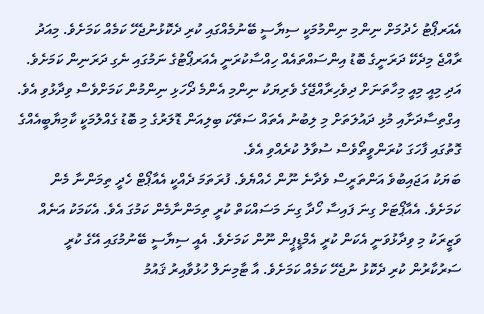އެއަރޕޯޓު ހެދުމަށް ނިންމި ނިންމުމަކީ ސިޔާސީ ބޭނުމެއްގައި ކުރި ދެކޮޅުނުޖެހޭ ކަމެއް ކަމަށެވެ. މިއަދު ރާއްޖެ މިދެކޭ ދަރަނީގެ ބޮޑު އިންސައްތައެއް ހިއްސާކުރަނީ އެއަރޕޯޓުގެ ނަމުގައި ނެގި ދަރަނިން ކަމަށެވެ. އަދި މިއީ މިއީ މިހާތަނަށް ދިވެހިރާއްޖޭގެ ވެރިޔަކު ނިންމި އެންމެ ދޯހަޅި ނިންމުން ކަމަށްވެސް ވިދާޅުވި އެވެ.
އިގްތިސާދަށާއި މުޅި ދައުލަތަށް މި ލިބުނު އެތައް ސަތޭކަ ބިލިއަން ޑޮލަރުގެ މި ބޮޑު ގެއްލުމަކީ ކާމިޔާބީއެއްގެ ގޮތުގައި ފާހަގަ ކުރަންވީތޯވެސް ސުވާލު ކުރެއްވި އެވެ.
ބަޔަކު އަޖައިބުވެ އަންތަރީސް ވެދާނެ ނޫން ހެއްޔެވެ. ފުރަތަމަ ދެއްކީ އެއާޕޯޓް ހެދީ ތިމަންނާ މެން ކަމަށެވެ. އެއާޕޯޓަށް ގިނަ ފައިސާ ހޯދާ ގިނަ މަސައްކަތް ކުރީ ތިމަންނާމެން ކަމުގަ އެވެ. އެކަމަކު އަނެއް ވަޒީރަކު މި ވިދާޅުވަނީ އެކަން ކުރީ އެމްޑީޕީން ނޫން ކަމަށެވެ. އެއީ ސިޔާސީ ބޭނުމުގައި އޭގެ ކުރީ ސަރުކާރުން ކުރި ދެކޮޅު ނުޖެހޭ ކަމެއް ކަމަށެވެ. އާ ޓާމިނަލް ހުޅުވާއިރު ޤައުމު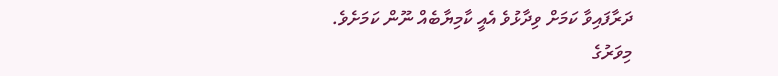ދަރާފައިވާ ކަމަށް ވިދާޅުވެ އެއީ ކާމިޔާބެއް ނޫން ކަމަށެވެ.
މިވަރުގެ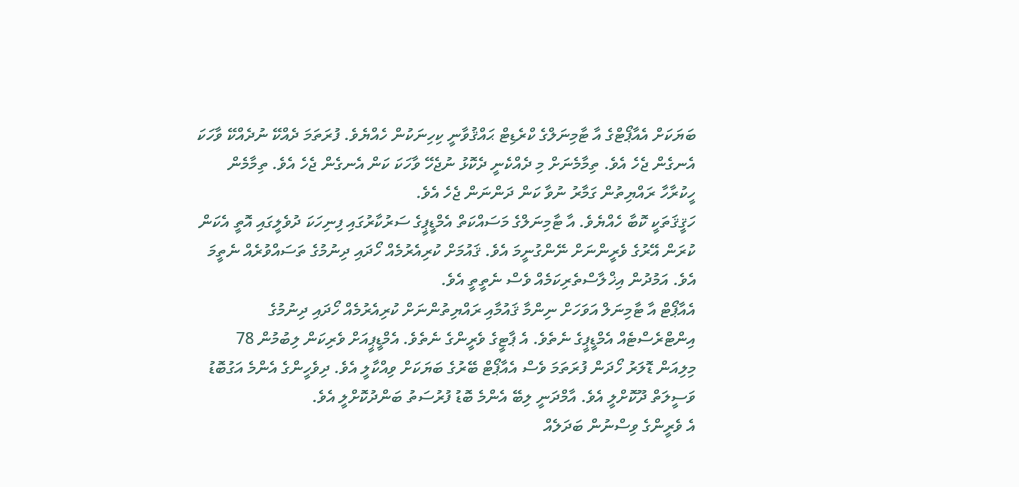ބަޔަކަށް އެއާޕޯޓްގެ އާ ޓާމިނަލްގެ ކްރެޑިޓް ޙައްޤުވާނީ ކިހިނަކުން ހެއްޔެވެ. ފުރަތަމަ ދެއްކޭ ނުދެއްކޭ ވާހަކަ އެނގެން ޖެހެ އެވެ. ތިމާމެނަށް މި ދެއްކެނީ ދެކޮޅު ނުޖެހޭ ވާހަކަ ކަން އެނގެން ޖެހެ އެވެ. ތިމާމެން ހީކުރާހާ ރައްޔިތުން ގަމާރު ނުވާ ކަން ދަންނަން ޖެހެ އެވެ.
ހަޤީޤަތަކީ ކޮބާ ހެއްޔެވެ. އާ ޓާމިނަލްގެ މަސައްކަތް އެމްޑީޕީގެ ސަރުކާރުގައި ފިނިހަކަ ދުވެލީގައި އޮތީ އެކަން ކުރަން އޭރުގެ ވެރީންނަށް ނޭންގުނީމަ އެވެ. ޤައުމަށް ކުރިއެރުމެއް ހޯދައި ދިނުމުގެ ތަސައްވުރެއް ނެތީމަ އެވެ. އަމުދުން އިޚްލާސްތެރިކަމެއް ވެސް ނެތީތީ އެވެ.
އެއާޕޯޓް އާ ޓާމިނަލް އަވަހަށް ނިންމާ ޤައުމާއި ރައްޔިތުންނަށް ކުރިއެރުމެއް ހޯދައި ދިނުމުގެ އިންޓްރެސްޓެއް އެމްޑީޕީގެ ނެތެވެ. އެ ޕާޓީގެ ވެރީންގެ ނެތެވެ. އެމްޑީޕީއަށް ވެރިކަން ލިބުމުން 78 މިލިއަން ޑޮލަރު ހޯދަން ފުރަތަމަ ވެސް އެއާޕޯޓް ބޭރުގެ ބަޔަކަށް ވިއްކާލީ އެވެ. ދިވެހީންގެ އެންމެ އަގުބޮޑު ވަސީލަތް ދޫކޮށްލީ އެވެ. އާމްދަނީ ލިބޭ އެންމެ ބޮޑު ފުރުސަތު ބަންދުކޮށްލީ އެވެ.
އެ ވެރީންގެ ވިސްނުން ބަދަލެއް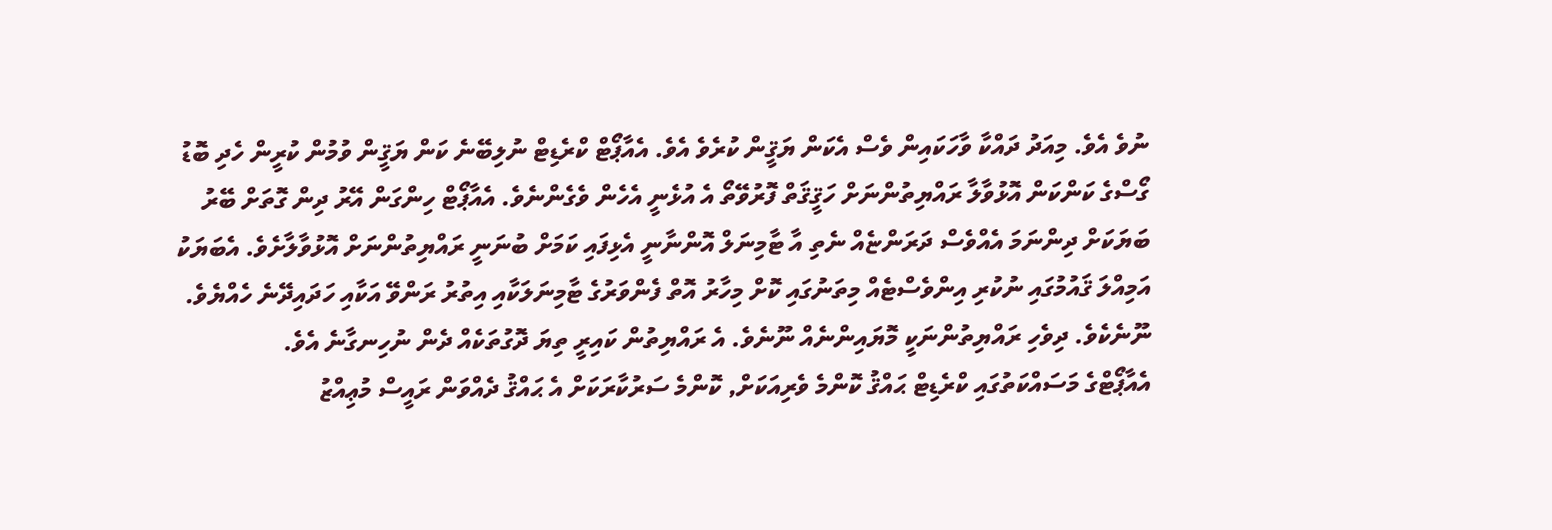ނުވެ އެވެ. މިއަދު ދައްކާ ވާހަކައިން ވެސް އެކަން ޔަޤީން ކުރެވެ އެވެ. އެއާޕޯޓް ކްރެޑިޓް ނުލިބޭނެ ކަން ޔަޤީން ވުމުން ކުރީން ހެދި ބޮޑު ގޯސްގެ ކަންކަން އޮޅުވާލާ ރައްޔިތުންނަށް ހަޤީޤަތް ފޮރުވޭތޯ އެ އުޅެނީ އެހެން ވެގެންނެވެ. އެއާޕޯޓް ހިންގަން އޭރު ދިން ގޮތަށް ބޭރު ބަޔަކަށް ދިންނަމަ އެއްވެސް ދަރަންޏެއް ނެތި އާ ޓާމިނަލް އޮންނާނީ އެޅިފައި ކަމަށް ބުނަނީ ރައްޔިތުންނަށް އޮޅުވާލާށެވެ. އެބަޔަކު އަމިއްލަ ޤައުމުގައި ނުކުރި އިންވެސްޓެއް މިތަނުގައި ކޮށް މިހާރު އޮތް ފެންވަރުގެ ޓާމިނަލަކާއި އިތުރު ރަންވޭ އަކާއި ހަދައިދޭނެ ހެއްޔެވެ. ނޫނެކެވެ. ދިވެހި ރައްޔިތުންނަކީ މޮޔައިންނެއް ނޫނެވެ. އެ ރައްޔިތުން ކައިރީ ތިޔަ ދޮގުތަކެއް ދެން ނުހިނގާނެ އެވެ.
އެއާޕޯޓްގެ މަސައްކަތުގައި ކްރެޑިޓް ޙައްޤު ކޮންމެ ވެރިއަކަށް, ކޮންމެ ސަރުކާރަކަށް އެ ޙައްޤު ދެއްވަން ރައީސް މުޢިއްޒު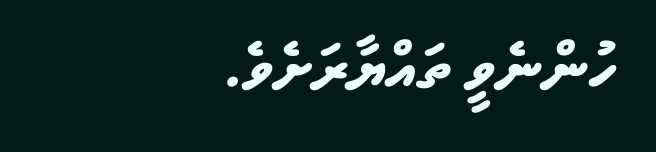ހުންނެވީ ތައްޔާރަށެވެ.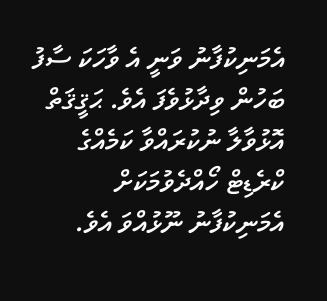އެމަނިކުފާނު ވަނީ އެ ވާހަކަ ސާފު ބަހުން ވިދާޅުވެފަ އެވެ. ޙަޤީޤަތް އޮޅުވާލާ ނުކުރައްވާ ކަމެއްގެ ކްރެޑިޓް ހޯއްދެވުމަކަށް އެމަނިކުފާނު ނޫޅުއްވަ އެވެ.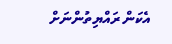އެކަން ރައްޔިތުންނަށް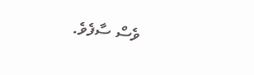ވެސް ސާފެވެ.